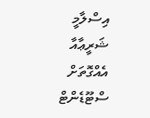އިސްލާމީ ޝަރީޢާއާ އެއްގޮތަށް ސްޓޫޑެންޓް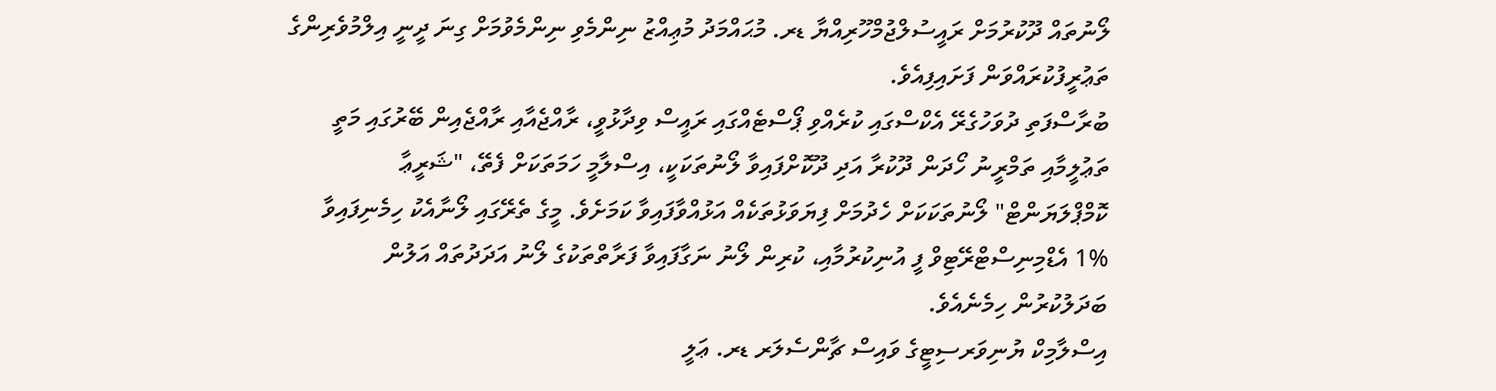ލޯނުތައް ދޫކުރުމަށް ރައީސުލްޖުމްހޫރިއްޔާ ޑރ. މުޙައްމަދު މުޢިއްޒު ނިންމެވި ނިންމެވުމަށް ގިނަ ދީނީ އިލްމުވެރިންގެ ތަޢުރީފުކުރައްވަން ފަށައިފިއެވެ.
ބުރާސްފަތި ދުވަހުގެރޭ އެކްސްގައި ކުރެއްވި ޕޯސްޓެއްގައި ރައީސް ވިދާޅުވީ، ރާއްޖެއާއި ރާއްޖެއިން ބޭރުގައި މަތީ ތަޢުލީމާއި ތަމްރީނު ހޯދަން ދޫކުރާ އަދި ދޫކޮށްފައިވާ ލޯނުތަކަކީ، އިސްލާމީ ހަމަތަކަށް ފެތޭ، "ޝަރީޢާ ކޮމްޕްލަޔަންޓް" ލޯނުތަކަކަށް ހެދުމަށް ފިޔަވަޅުތަކެއް އަޅުއްވާފައިވާ ކަމަށެވެ. މީގެ ތެރޭގައި ލޯނާއެކު ހިމެނިފައިވާ %1 އެޑްމިނިސްޓްރޭޓިވް ފީ އުނިކުރުމާއި، ކުރިން ލޯނު ނަގާފައިވާ ފަރާތްތަކުގެ ލޯނު އަދަދުތައް އަލުން ބަދަލުކުރުން ހިމެނެއެވެ.
އިސްލާމިކް ޔުނިވަރސިޓީގެ ވައިސް ޗާންސެލަރ ޑރ. ޢަލީ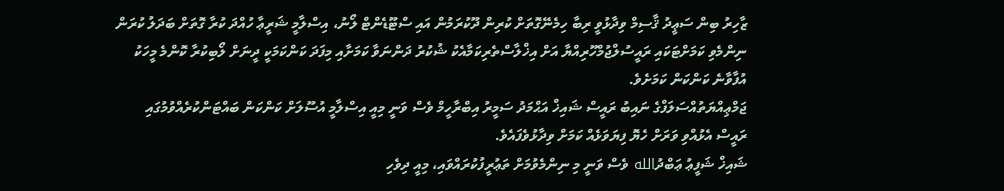ޒާހިރު ބިން ސަޢީދު ޤާސިމް ވިދާޅުވީ ރިބާ ހިމެނޭގޮތަށް ކުރިން ދޫކުރަމުން އައި ސްޓޫޑެންޓް ލޯނު، އިސްލާމީ ޝަރީޢާ ހުއްދަ ކުރާ ގޮތަށް ބަދަލު ކުރަން ނިންމެވި ކަމަށްޓަކައި ރައީސުލްޖުމްހޫރިއްޔާ އަށް އިޚްލާސްތެރިކަމާއެކު ޝުކުރު ދަންނަވާ ކަމަށާއި މިފަދަ ކަންކަމަކީ ދީނަށް ލޯބިކުރާ ކޮންމެ މީހަކު އުފާވާނެ ކަންކަން ކަމަށެވެ.
ޖަމްޢިއްޔަތުއްސަލަފްގެ ނައިބު ރައީސް ޝައިޚް އަޙްމަދު ސަމީރު އިބްރާހީމް ވެސް ވަނީ މިއީ އިސްލާމީ އުސޫލަށް ކަންކަން ބައްޓަންކުރެއްވުމުގައި ރައީސް އެޅުއްވި ވަރަށް ހެޔޮ ފިޔަވަޅެއް ކަމަށް ވިދާޅުވެފައެވެ.
ޝައިޚް ޝަފީޢު ޢަބްދުالله ވެސް ވަނީ މި ނިންމެވުމަށް ތަޢުރީފުކުރައްވައި، މިއީ ދިވެހި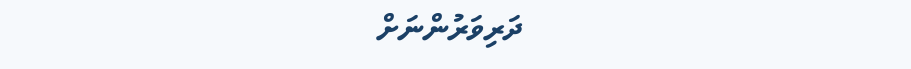ދަރިވަރުންނަށް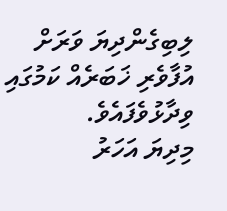ލިބިގެންދިޔަ ވަރަށް އުފާވެރި ޚަބަރެއް ކަމުގައި ވިދާޅުވެފައެވެ.
މިދިޔަ އަހަރު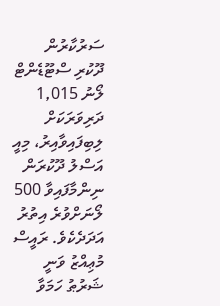ސަރުކާރުން ދޫކުރި ސްޓޫޑެންޓް ލޯނު 1,015 ދަރިވަރަކަށް ލިބިފައިވާއިރު، މިއީ އަސްލު ދޫކުރަން ނިންމާފައިވާ 500 ލޯނަށްވުރެ އިތުރު އަދަދެކެވެ. ރައީސް މުޢިއްޒު ވަނީ ޝަރުޠު ހަމަވާ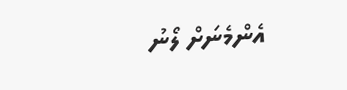އެންމެނަށް ލޯނު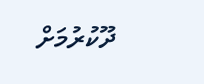ދޫކުރުމަށް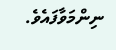ނިންމަވާފައެވެ.